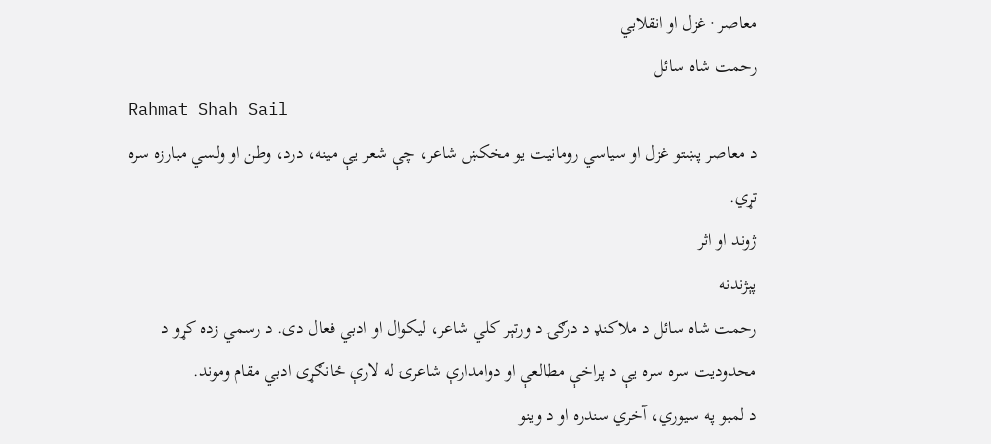معاصر · غزل او انقلابي
رحمت شاه سائل
Rahmat Shah Sail
د معاصر پښتو غزل او سیاسي رومانیت یو مخکښ شاعر، چې شعر یې مینه، درد، وطن او ولسي مبارزه سره تړي.
ژوند او اثر
پېژندنه
رحمت شاه سائل د ملاکنډ د درګۍ د ورتېر کلي شاعر، لیکوال او ادبي فعال دی. د رسمي زده کړو د محدودیت سره سره یې د پراخې مطالعې او دوامدارې شاعرۍ له لارې ځانګړی ادبي مقام وموند.
د لمبو په سیوري، آخري سندره او د وینو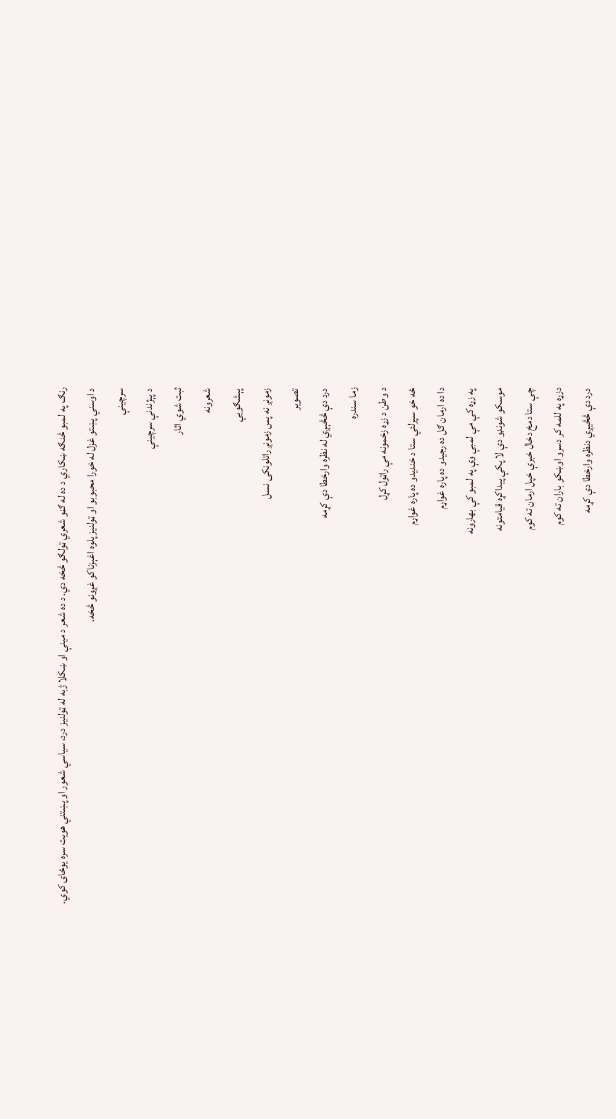رنګ په لمبو څنګه ښکاري د ده له ګڼو شعري ټولګو څخه دي. د ده شعر د مینې او ښکلا ژبه له ټولنیز درد، سیاسي شعور او پښتني هویت سره یوځای کوي.
د اوسني پښتو غزل له خورا محبوبو او ټولنیز پلوه اغېزناکو غږونو څخه.
سرچینې
د پېژندنې سرچینې
ثبت شوي اثار
شعرونه
پېشګويي
زمونږ نه پس زمونږ راتلونکی نسل
تصویر
درد دې څڅېږي له نظره وارخطا دې کړمه
زما سندره
د وطن د زړه زخمونه مې راټول کړل
ځه خو سپرلئي ستا د خنديدو ده پاره غواړم
دا ده ارمان ګل ده رجيدو ده پاره غواړم
په زړه کې مې لمبې وې په لمبو کې بهارونه
موسکو شونډو دې لا پکې پیداکړه قیامتونه
چې ستا دمخ دخال خبرې خپل ارمان ته کوم
دزړه په للمه کر دسرو اوښکو باران ته کوم
درد دې څڅیږي دنظره وارخطا دې کړمه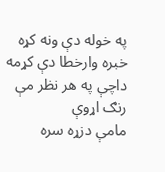په خوله دې ونه کړه خبره وارخطا دې کړمه
داچې په هر نظر مې رنګ اړوې
مامې دزړه سره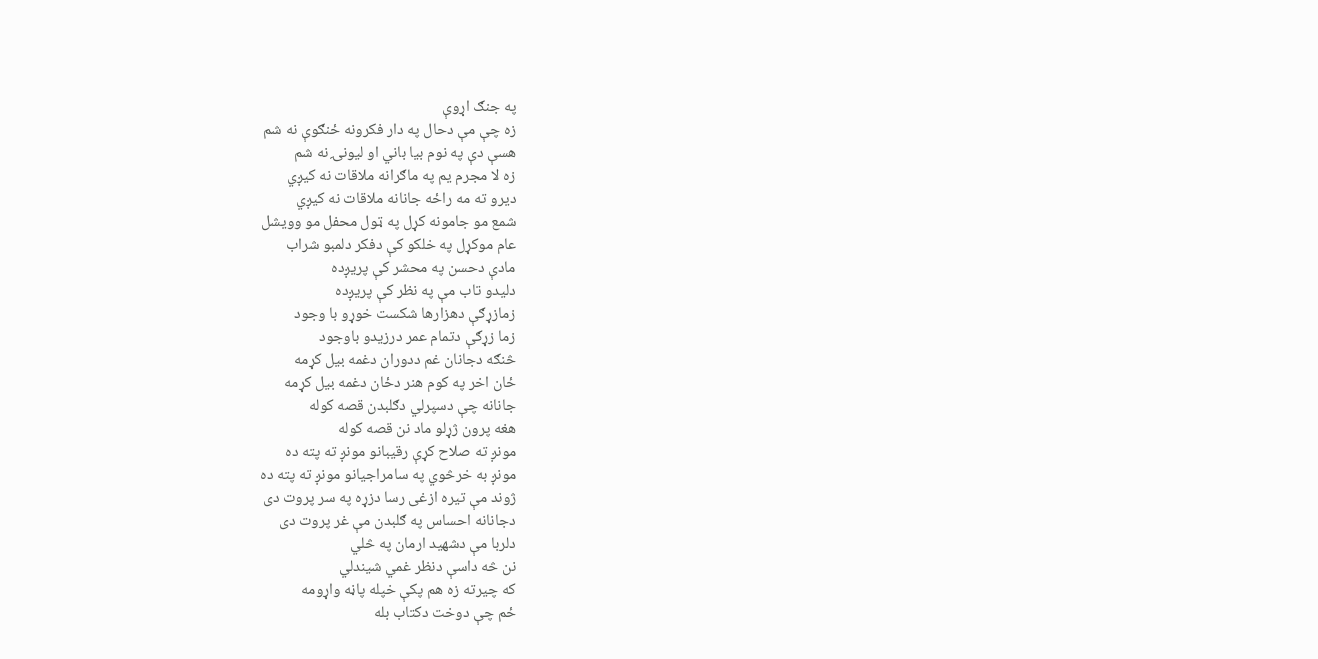په جنګ اړوې
زه چې مې دحال په دار فکرونه ځنګوې نه شم
هسې دې په نوم بیا باني او لیونۍ نه شم
زه لا مجرم یم په ماګرانه ملاقات نه کیږي
دیرو ته مه راځه جانانه ملاقات نه کیږي
شمع مو جامونه کړل په ټول محفل مو وویشل
عام موکړل په خلکو کې دفکر دلمبو شراب
مادې دحسن په محشر کې پریږده
دلیدو تاب مې په نظر کې پریږده
زمازړګې دهزارها شکست خوړو با وجود
زما زړګې دتمام عمر درزیدو باوجود
څنګه دجانان غم ددوران دغمه بیل کړمه
ځان اخر په کوم هنر دځان دغمه بیل کړمه
جانانه چې دسپرلي دګلبدن قصه کوله
هغه پرون ژړلو ماد نن قصه کوله
مونږ ته صلاح کړې رقیبانو مونږ ته پته ده
مونږ به خرڅوي په سامراجیانو مونږ ته پته ده
ژوند مې تیره ازغی رسا دزړه په سر پروت دی
دجانانه احساس په ګلبدن مې غر پروت دی
دلربا مې دشهید ارمان په څلي
نن څه داسې دنظر غمي شیندلي
که چیرته زه هم پکې خپله پاڼه واړومه
ځم چې دوخت دکتاب بله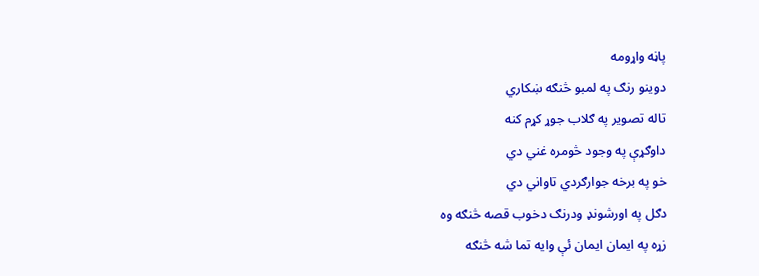پاڼه واړومه
دوينو رنګ په لمبو څنګه ښکاري
تاله تصوير په ګلاب جوړ کړم کنه
داوګړې په وجود څومره غني دي
خو په برخه جوارګردي تاواني دي
دګل په اورشونډ ودرنګ دخوب قصه څنګه وه
زړه په ایمان ایمان ئې وایه تما شه څنګه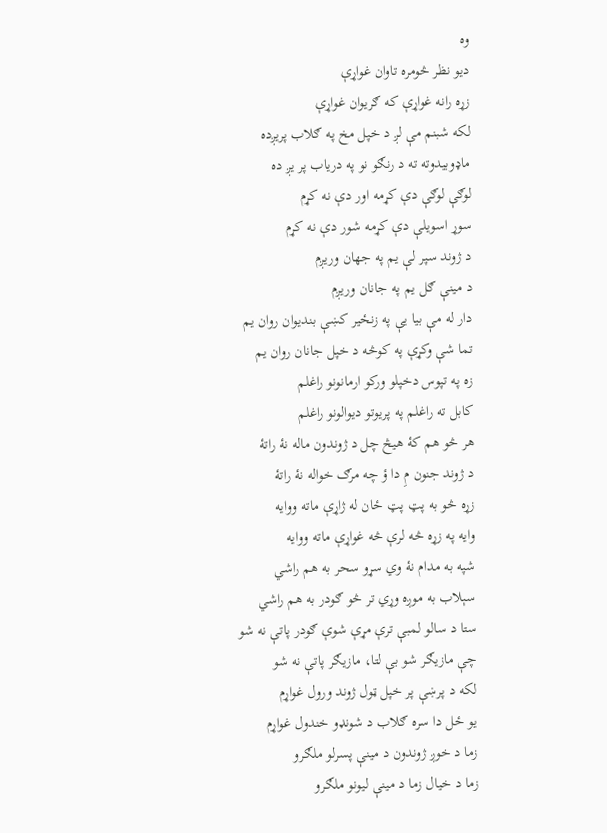وه
ديو نظر څومره تاوان غواړې
زړه رانه غواړې که ګريوان غواړې
لکه شبنم مې لږ د خپل مخ په ګلاب پریږده
ماډوبیدوته ته د رنګو نو په دریاب پر یږ ده
لوګې لوګې دې کړمه اور دې نه کړم
سوړ اسويلې دې کړمه شور دې نه کړم
د ژوند سپر لې یم په جهان وریږم
د مینې ګل یم په جانان وریږم
دار له مې بیا یې په زنځیر کښې بندیوان روان یم
تما شې وکړې په کوڅه د خپل جانان روان یم
زه په تپوس دخپلو ورکو ارمانونو راغلم
کابل ته راغلم په پریوتو دیوالونو راغلم
هر څو هم کۀ هيڅ چل د ژوندون ماله نۀ راتۀ
د ژوند جنون مِ دا ؤ چه مرګ خواله نۀ راتۀ
زړه څو به پټ پټ ځان له ژاړې ماته ووايه
وايه په زړه څه لرې څه غواړې ماته ووايه
شپه به مدام نۀ وي سړو سحر به هم راشي
سېلاب به موږه وړي تر څو ګودر به هم راشي
ستا د سالو لمبې ترې مړې شوې ګودر پاتې نه شو
چې مازيګر شو بې لتا، مازيګر پاتې نه شو
لکه د پرښې پر خپل ټول ژوند ورول غواړم
يو ځل دا سره ګلاب د شونډو خندول غواړم
زما د خوږ ژوندون د مينې پسرلو ملګرو
زما د خيال زما د مينې ليونو ملګرو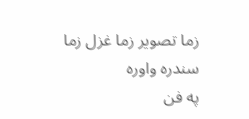زما تصوير زما غزل زما سندره واوره
په فن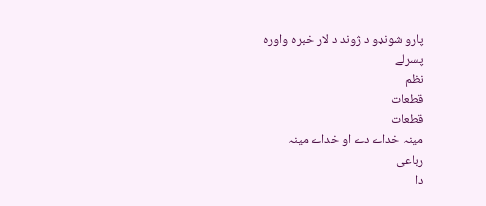پارو شونډو د ژوند د لار خبره واوره
پسرلے
نظم
قطعات
قطعات
مینہ خداے دے او خداے مینہ
رباعی
دا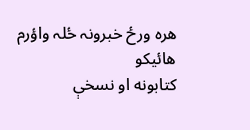ھرہ ورځ خبرونہ ځلہ واؤرم
ھائیکو
کتابونه او نسخې